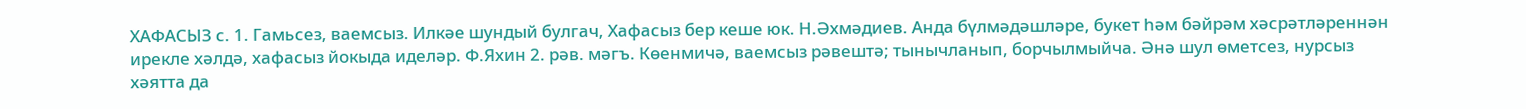ХАФАСЫЗ с. 1. Гамьсез, ваемсыз. Илкәе шундый булгач, Хафасыз бер кеше юк. Н.Әхмәдиев. Анда бүлмәдәшләре, букет һәм бәйрәм хәсрәтләреннән ирекле хәлдә, хафасыз йокыда иделәр. Ф.Яхин 2. рәв. мәгъ. Көенмичә, ваемсыз рәвештә; тынычланып, борчылмыйча. Әнә шул өметсез, нурсыз хәятта да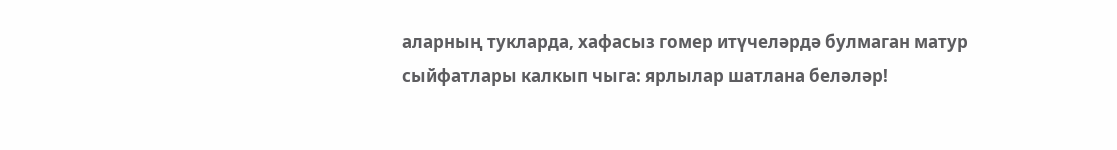аларның тукларда, хафасыз гомер итүчеләрдә булмаган матур сыйфатлары калкып чыга: ярлылар шатлана беләләр!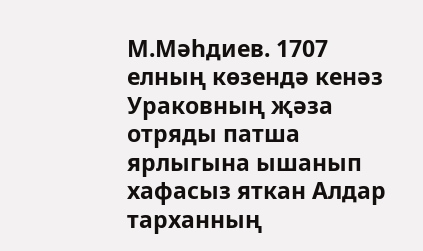М.Мәһдиев. 1707 елның көзендә кенәз Ураковның җәза отряды патша ярлыгына ышанып хафасыз яткан Алдар тарханның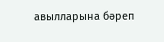авылларына бәреп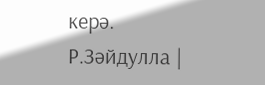керә. Р.Зәйдулла |